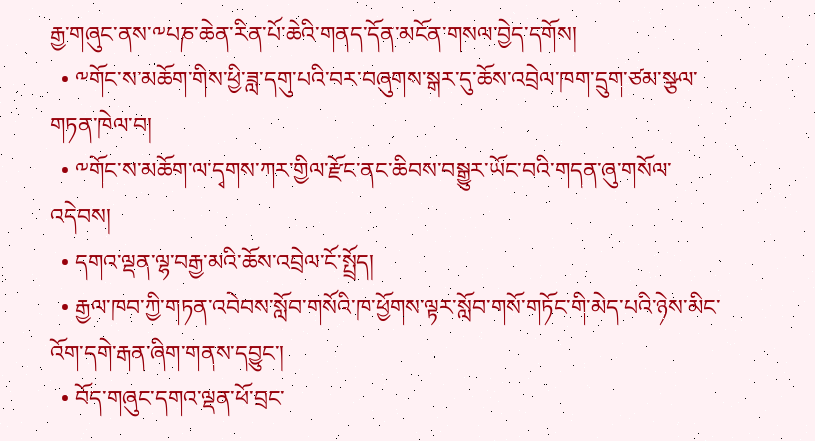རྒྱ་གཞུང་ནས་༸པཎ་ཆེན་རིན་པོ་ཆེའི་གནད་དོན་མངོན་གསལ་བྱེད་དགོས།
  • ༸གོང་ས་མཆོག་གིས་ཕྱི་ཟླ་དགུ་པའི་བར་བཞུགས་སྒར་དུ་ཆོས་འབྲེལ་ཁག་དྲུག་ཙམ་སྩལ་གཏན་ཁེལ་བ།
  • ༸གོང་ས་མཆོག་ལ་དྭགས་ཀར་གྱིལ་རྫོང་ནང་ཆིབས་བསྒྱུར་ཡོང་བའི་གདན་ཞུ་གསོལ་འདེབས།
  • དགའ་ལྡན་ལྷ་བརྒྱ་མའི་ཆོས་འབྲེལ་ངོ་སྤྲོད།
  • རྒྱལ་ཁབ་ཀྱི་གཏན་འབེབས་སློབ་གསོའི་ཁ་ཕྱོགས་ལྟར་སློབ་གསོ་གཏོང་གི་མེད་པའི་ཉེས་མིང་འོག་དགེ་རྒན་ཞིག་གནས་དབྱུང་།
  • བོད་གཞུང་དགའ་ལྡན་ཕོ་བྲང་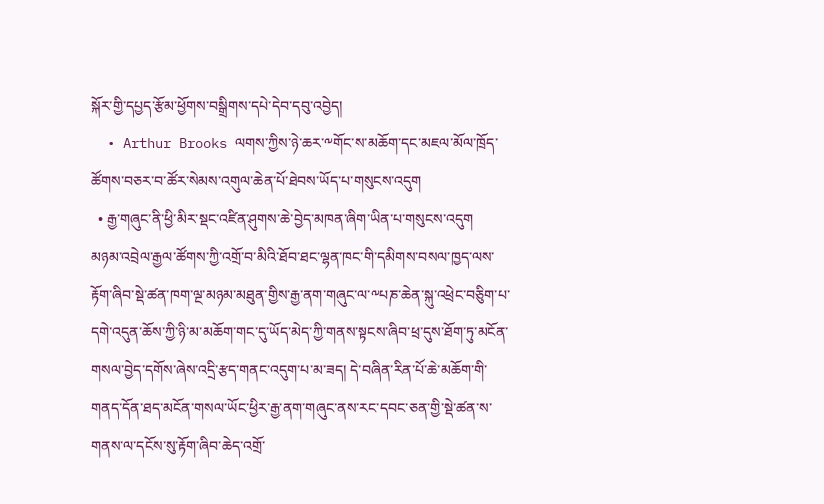སྐོར་གྱི་དཔྱད་རྩོམ་ཕྱོགས་བསྒྲིགས་དཔེ་དེབ་དབུ་འབྱེད།
  • Arthur Brooks ལགས་ཀྱིས་ཉེ་ཆར་༸གོང་ས་མཆོག་དང་མཇལ་མོལ་ཁྲོད་ཚོགས་བཅར་བ་ཚོར་སེམས་འགུལ་ཆེན་པོ་ཐེབས་ཡོད་པ་གསུངས་འདུག
  • རྒྱ་གཞུང་ནི་ཕྱི་མིར་སྡང་འཛིན་ཤུགས་ཆེ་བྱེད་མཁན་ཞིག་ཡིན་པ་གསུངས་འདུག
མཉམ་འབྲེལ་རྒྱལ་ཚོགས་ཀྱི་འགྲོ་བ་མིའི་ཐོབ་ཐང་ལྷན་ཁང་གི་དམིགས་བསལ་ཁྱད་ལས་རྟོག་ཞིབ་སྡེ་ཚན་ཁག་ལྔ་མཉམ་མཐུན་གྱིས་རྒྱ་ནག་གཞུང་ལ་༸པཎ་ཆེན་སྐུ་འཕྲེང་བཅིུག་པ་དགེ་འདུན་ཆོས་ཀྱི་ཉི་མ་མཆོག་གང་དུ་ཡོད་མེད་ཀྱི་གནས་སྟངས་ཞིབ་ཕྲ་དུས་ཐོག་ཏུ་མངོན་གསལ་བྱེད་དགོས་ཞེས་འདྲི་རྩད་གནང་འདུག་པ་མ་ཟད། དེ་བཞིན་རིན་པོ་ཆེ་མཆོག་གི་གནད་དོན་ཐད་མངོན་གསལ་ཡོང་ཕྱིར་རྒྱ་ནག་གཞུང་ནས་རང་དབང་ཅན་གྱི་སྡེ་ཚན་ས་གནས་ལ་དངོས་སུ་རྟོག་ཞིབ་ཆེད་འགྲོ་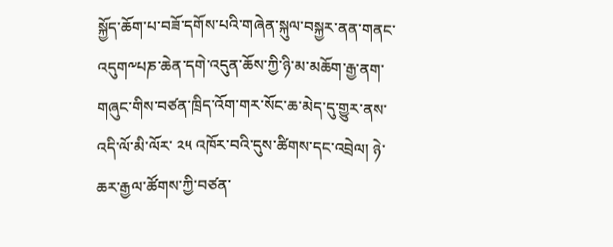སྐྱོད་ཆོག་པ་བཟོ་དགོས་པའི་གཞེན་སྐུལ་བསྐྱར་ནན་གནང་འདུག༸པཎ་ཆེན་དགེ་འདུན་ཆོས་ཀྱི་ཉི་མ་མཆོག་རྒྱ་ནག་གཞུང་གིས་བཙན་ཁྲིད་འོག་གར་སོང་ཆ་མེད་དུ་གྱུར་ནས་འདི་ལོ་མི་ལོར་ ༢༥ འཁོར་བའི་དུས་ཚིགས་དང་འབྲེལ། ཉེ་ཆར་རྒྱལ་ཚོགས་ཀྱི་བཙན་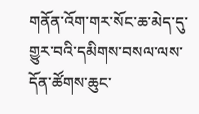གནོན་འོག་གར་སོང་ཆ་མེད་དུ་གྱུར་བའི་དམིགས་བསལ་ལས་དོན་ཚོགས་ཆུང་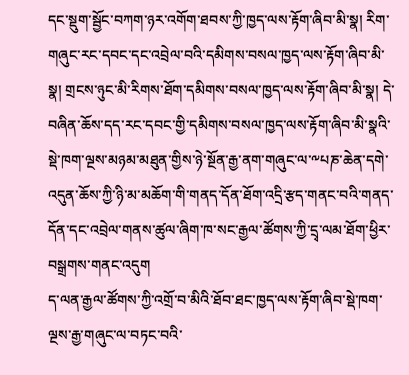དང་སྡུག་སྦྱོང་བཀག་ཉར་འགོག་ཐབས་ཀྱི་ཁྱད་ལས་རྟོག་ཞིབ་མི་སྣ། རིག་གཞུང་རང་དབང་དང་འབྲེལ་བའི་དམིགས་བསལ་ཁྱད་ལས་རྟོག་ཞིབ་མི་སྣ། གྲངས་ཉུང་མི་རིགས་ཐོག་དམིགས་བསལ་ཁྱད་ལས་རྟོག་ཞིབ་མི་སྣ། དེ་བཞིན་ཆོས་དད་རང་དབང་གྱི་དམིགས་བསལ་ཁྱད་ལས་རྟོག་ཞིབ་མི་སྣའི་སྡེ་ཁག་ལྔས་མཉམ་མཐུན་གྱིས་ཉེ་སྔོན་རྒྱ་ནག་གཞུང་ལ་༸པཎ་ཆེན་དགེ་འདུན་ཆོས་ཀྱི་ཉི་མ་མཆོག་གི་གནད་དོན་ཐོག་འདྲི་རྩད་གནང་བའི་གནད་དོན་དང་འབྲེལ་གནས་ཚུལ་ཞིག་ཁ་སང་རྒྱལ་ཚོགས་ཀྱི་དྲྭ་ལམ་ཐོག་ཕྱིར་བསྒྲགས་གནང་འདུག
ད་ལན་རྒྱལ་ཚོགས་ཀྱི་འགྲོ་བ་མིའི་ཐོབ་ཐང་ཁྱད་ལས་རྟོག་ཞིབ་སྡེ་ཁག་ལྔས་རྒྱ་གཞུང་ལ་བཏང་བའི་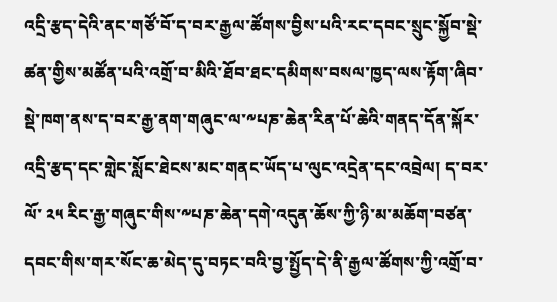འདྲི་རྩད་དེའི་ནང་གཙོ་བོ་ད་བར་རྒྱལ་ཚོགས་བྱིས་པའི་རང་དབང་སྲུང་སྐྱོབ་སྡེ་ཚན་གྱིས་མཚོན་པའི་འགྲོ་བ་མིའི་ཐོབ་ཐང་དམིགས་བསལ་ཁྱད་ལས་རྟོག་ཞིབ་སྡེ་ཁག་ནས་ད་བར་རྒྱ་ནག་གཞུང་ལ་༸པཎ་ཆེན་རིན་པོ་ཆེའི་གནད་དོན་སྐོར་འདྲི་རྩད་དང་གླེང་སློང་ཐེངས་མང་གནང་ཡོད་པ་ལུང་འདྲེན་དང་འབྲེལ། ད་བར་ལོ་ ༢༥ རིང་རྒྱ་གཞུང་གིས་༸པཎ་ཆེན་དགེ་འདུན་ཆོས་ཀྱི་ཉི་མ་མཆོག་བཙན་དབང་གིས་གར་སོང་ཆ་མེད་དུ་བཏང་བའི་བྱ་སྤྱོད་དེ་ནི་རྒྱལ་ཚོགས་ཀྱི་འགྲོ་བ་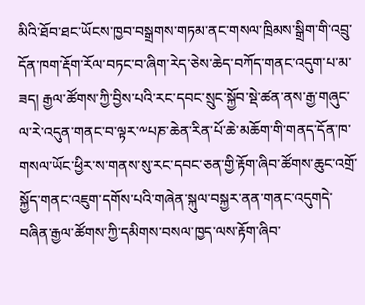མིའི་ཐོབ་ཐང་ཡོངས་ཁྱབ་བསྒྲགས་གཏམ་ནང་གསལ་ཁྲིམས་སྒྲིག་གི་འབྲུ་དོན་ཁག་རྡོག་རོལ་བཏང་བ་ཞིག་རེད་ཅེས་ཆེད་བཀོད་གནང་འདུག་པ་མ་ཟད། རྒྱལ་ཚོགས་ཀྱི་བྱིས་པའི་རང་དབང་སྲུང་སྐྱོབ་སྡེ་ཚན་ནས་རྒྱ་གཞུང་ལ་རེ་འདུན་གནང་བ་ལྟར་༸པཎ་ཆེན་རིན་པོ་ཆེ་མཆོག་གི་གནད་དོན་ཁ་གསལ་ཡོང་ཕྱིར་ས་གནས་སུ་རང་དབང་ཅན་གྱི་རྟོག་ཞིབ་ཚོགས་ཆུང་འགྲོ་སྐྱོད་གནང་འཇུག་དགོས་པའི་གཞེན་སྐུལ་བསྐྱར་ནན་གནང་འདུགདེ་བཞིན་རྒྱལ་ཚོགས་ཀྱི་དམིགས་བསལ་ཁྱད་ལས་རྟོག་ཞིབ་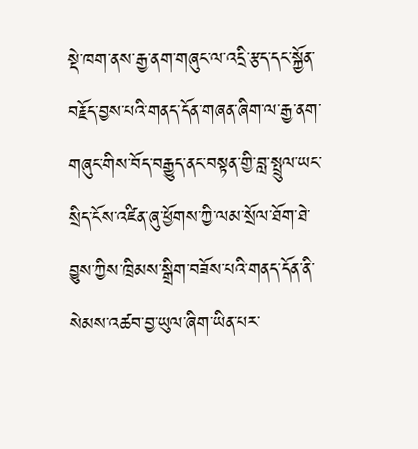སྡེ་ཁག་ནས་རྒྱ་ནག་གཞུང་ལ་འདྲི་རྩད་དང་སྐྱོན་བརྗོད་བྱས་པའི་གནད་དོན་གཞན་ཞིག་ལ་རྒྱ་ནག་གཞུང་གིས་བོད་བརྒྱུད་ནང་བསྟན་གྱི་བླ་སྤྲུལ་ཡང་སྲིད་ངོས་འཛིན་ཞུ་ཕྱོགས་ཀྱི་ལམ་སྲོལ་ཐོག་ཐེ་བྱུས་ཀྱིས་ཁྲིམས་སྒྲིག་བཟོས་པའི་གནད་དོན་ནི་སེམས་འཚབ་བྱ་ཡུལ་ཞིག་ཡིན་པར་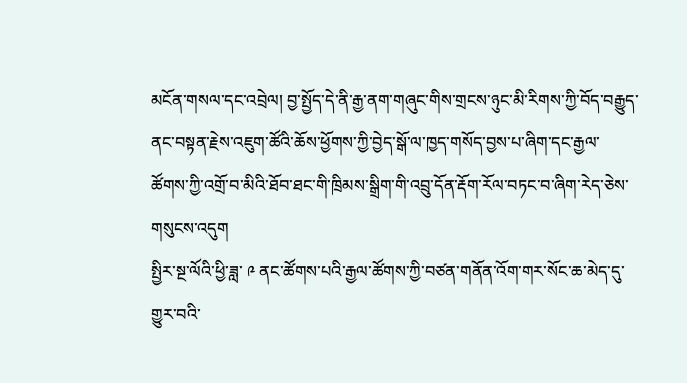མངོན་གསལ་དང་འབྲེལ། བྱ་སྤྱོད་དེ་ནི་རྒྱ་ནག་གཞུང་གིས་གྲངས་ཉུང་མི་རིགས་ཀྱི་བོད་བརྒྱུད་ནང་བསྟན་རྗེས་འཇུག་ཚོའི་ཆོས་ཕྱོགས་ཀྱི་བྱེད་སྒོ་ལ་ཁྱད་གསོད་བྱས་པ་ཞིག་དང་རྒྱལ་ཚོགས་ཀྱི་འགྲོ་བ་མིའི་ཐོབ་ཐང་གི་ཁྲིམས་སྒྲིག་གི་འབྲུ་དོན་རྡོག་རོལ་བཏང་བ་ཞིག་རེད་ཅེས་གསུངས་འདུག
སྤྱིར་སྔ་ལོའི་ཕྱི་ཟླ་ ༩ ནང་ཚོགས་པའི་རྒྱལ་ཚོགས་ཀྱི་བཙན་གནོན་འོག་གར་སོང་ཆ་མེད་དུ་གྱུར་བའི་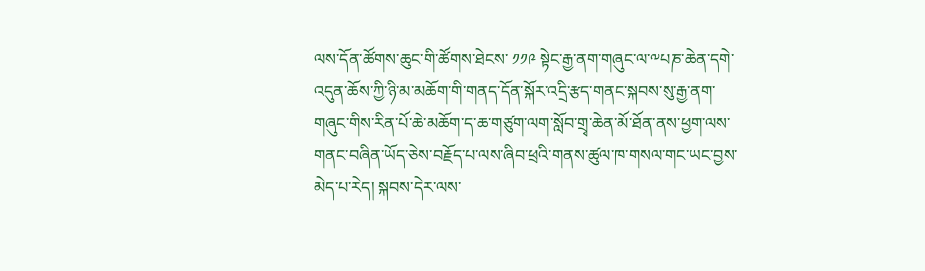ལས་དོན་ཚོགས་ཆུང་གི་ཚོགས་ཐེངས་ ༡༡༩ སྟེང་རྒྱ་ནག་གཞུང་ལ་༸པཎ་ཆེན་དགེ་འདུན་ཆོས་ཀྱི་ཉི་མ་མཆོག་གི་གནད་དོན་སྐོར་འདྲི་རྩད་གནང་སྐབས་སུ་རྒྱ་ནག་གཞུང་གིས་རིན་པོ་ཆེ་མཆོག་ད་ཆ་གཙུག་ལག་སློབ་གྲྭ་ཆེན་མོ་ཐོན་ནས་ཕྱག་ལས་གནང་བཞིན་ཡོད་ཅེས་བརྗོད་པ་ལས་ཞིབ་ཕྲའི་གནས་ཚུལ་ཁ་གསལ་གང་ཡང་བྱས་མེད་པ་རེད། སྐབས་དེར་ལས་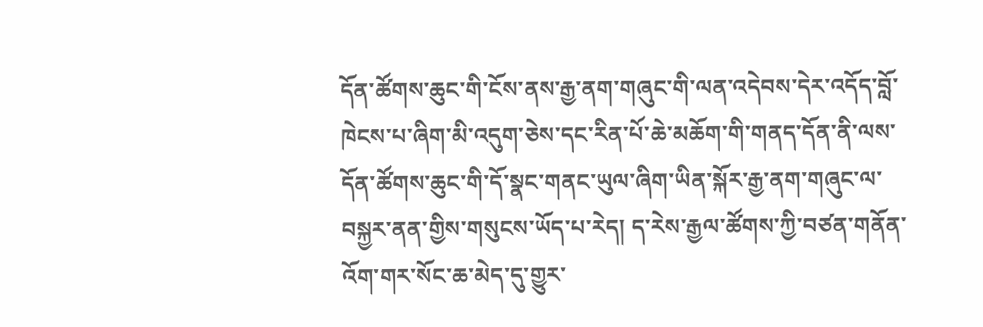དོན་ཚོགས་ཆུང་གི་ངོས་ནས་རྒྱ་ནག་གཞུང་གི་ལན་འདེབས་དེར་འདོད་བློ་ཁེངས་པ་ཞིག་མི་འདུག་ཅེས་དང་རིན་པོ་ཆེ་མཆོག་གི་གནད་དོན་ནི་ལས་དོན་ཚོགས་ཆུང་གི་དོ་སྣང་གནང་ཡུལ་ཞིག་ཡིན་སྐོར་རྒྱ་ནག་གཞུང་ལ་བསྐྱར་ནན་གྱིས་གསུངས་ཡོད་པ་རེད། ད་རེས་རྒྱལ་ཚོགས་ཀྱི་བཙན་གནོན་འོག་གར་སོང་ཆ་མེད་དུ་གྱུར་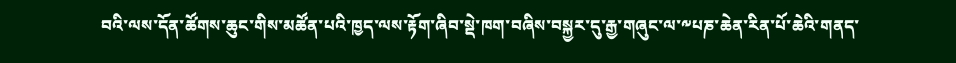བའི་ལས་དོན་ཚོགས་ཆུང་གིས་མཚོན་པའི་ཁྱད་ལས་རྟོག་ཞིབ་སྡེ་ཁག་བཞིས་བསྐྱར་དུ་རྒྱ་གཞུང་ལ་༸པཎ་ཆེན་རིན་པོ་ཆེའི་གནད་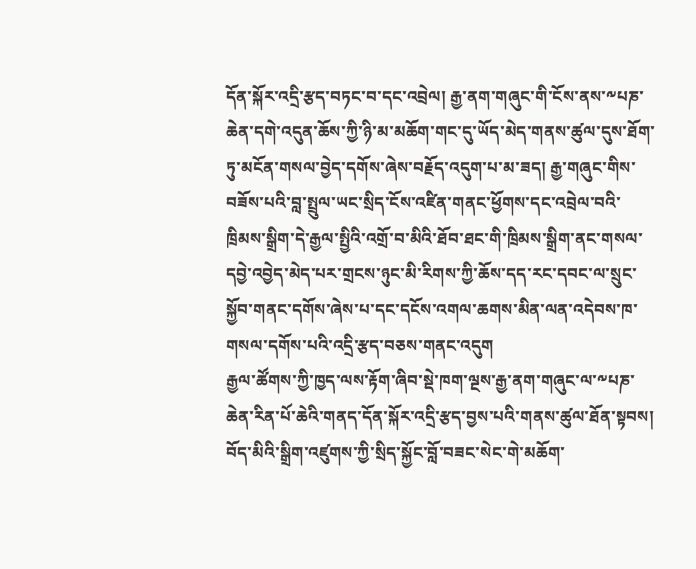དོན་སྐོར་འདྲི་རྩད་བཏང་བ་དང་འབྲེལ། རྒྱ་ནག་གཞུང་གི་ངོས་ནས་༸པཎ་ཆེན་དགེ་འདུན་ཆོས་ཀྱི་ཉི་མ་མཆོག་གང་དུ་ཡོད་མེད་གནས་ཚུལ་དུས་ཐོག་ཏུ་མངོན་གསལ་བྱེད་དགོས་ཞེས་བརྗོད་འདུག་པ་མ་ཟད། རྒྱ་གཞུང་གིས་བཟོས་པའི་བླ་སྤྲུལ་ཡང་སྲིད་ངོས་འཛིན་གནང་ཕྱོགས་དང་འབྲེལ་བའི་ཁྲིམས་སྒྲིག་དེ་རྒྱལ་སྤྱིའི་འགྲོ་བ་མིའི་ཐོབ་ཐང་གི་ཁྲིམས་སྒྲིག་ནང་གསལ་དབྱེ་འབྱེད་མེད་པར་གྲངས་ཉུང་མི་རིགས་ཀྱི་ཆོས་དད་རང་དབང་ལ་སྲུང་སྐྱོབ་གནང་དགོས་ཞེས་པ་དང་དངོས་འགལ་ཆགས་མིན་ལན་འདེབས་ཁ་གསལ་དགོས་པའི་འདྲི་རྩད་བཅས་གནང་འདུག
རྒྱལ་ཚོགས་ཀྱི་ཁྱད་ལས་རྟོག་ཞིབ་སྡེ་ཁག་ལྔས་རྒྱ་ནག་གཞུང་ལ་༸པཎ་ཆེན་རིན་པོ་ཆེའི་གནད་དོན་སྐོར་འདྲི་རྩད་བྱས་པའི་གནས་ཚུལ་ཐོན་སྟབས། བོད་མིའི་སྒྲིག་འཛུགས་ཀྱི་སྲིད་སྐྱོང་བློ་བཟང་སེང་གེ་མཆོག་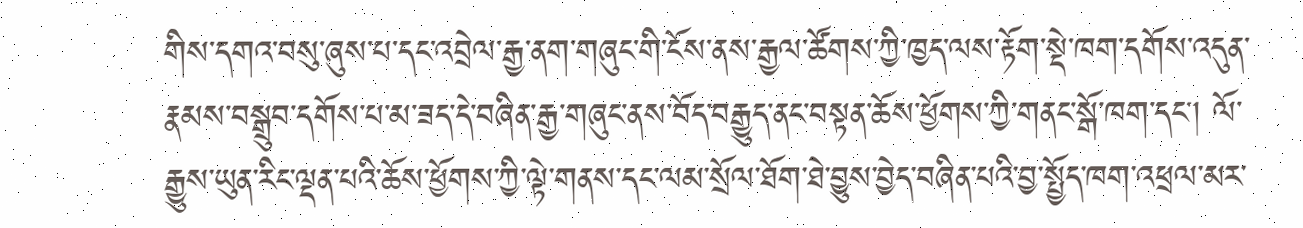གིས་དགའ་བསུ་ཞུས་པ་དང་འབྲེལ་རྒྱ་ནག་གཞུང་གི་ངོས་ནས་རྒྱལ་ཚོགས་ཀྱི་ཁྱད་ལས་རྟོག་སྡེ་ཁག་དགོས་འདུན་རྣམས་བསྒྲུབ་དགོས་པ་མ་ཟད་དེ་བཞིན་རྒྱ་གཞུང་ནས་བོད་བརྒྱུད་ནང་བསྟན་ཆོས་ཕྱོགས་ཀྱི་གནང་སྒོ་ཁག་དང། ལོ་རྒྱུས་ཡུན་རིང་ལྡན་པའི་ཆོས་ཕྱོགས་ཀྱི་ལྟེ་གནས་དང་ལམ་སྲོལ་ཐོག་ཐེ་བྱུས་བྱེད་བཞིན་པའི་བྱ་སྤྱོད་ཁག་འཕྲལ་མར་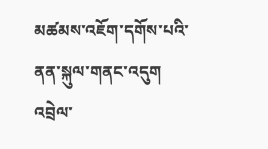མཚམས་འཇོག་དགོས་པའི་ནན་སྐུལ་གནང་འདུག
འབྲེལ་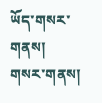ཡོད་གསར་གནས།
གསར་གནས།